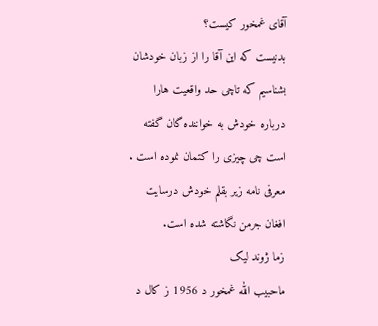آقای غمخور کیست؟
بدنیست که این آقا را از زبان خودشان بشناسیم که تاچی حد واقعیت هارا درباره خودش به خواننده گان گفته است چی چیزی را کتمان نموده است . معرفی نامه زیر بقلم خودش درسایت افغان جرمن نگاشته شده است.
زما ژوند ليک
ماحبيب الله غمخور د 1956 ز کال د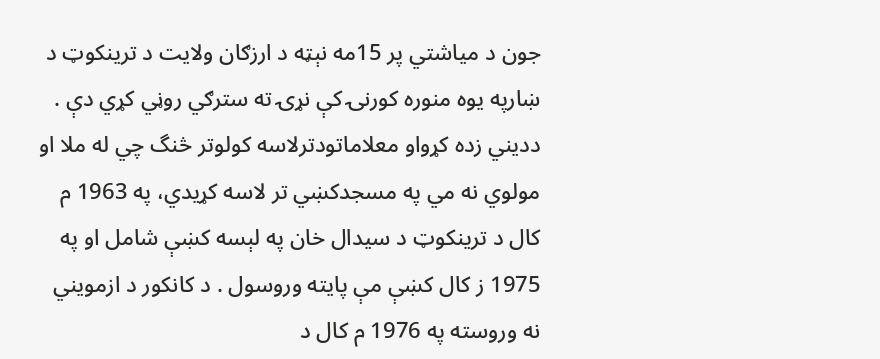جون د مياشتي پر 15مه نېټه د ارزګان ولايت د ترينکوټ د ښارپه يوه منوره کورنۍ کې نړۍ ته سترګي روڼي کړي دې . دديني زده کړواو معلاماتودترلاسه کولوتر څنگ چي له ملا او مولوي نه مي په مسجدکښي تر لاسه کړيدي، په 1963 م کال د ترينکوټ د سيدال خان په لېسه کښې شامل او په 1975 ز کال کښې مې پايته وروسول . د کانکور د ازمويني نه وروسته په 1976 م کال د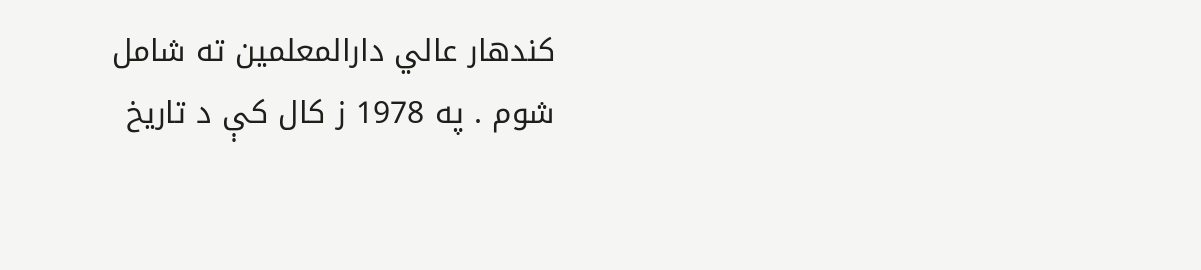کندهار عالي دارالمعلمين ته شامل شوم . په 1978 ز کال کې د تاريخ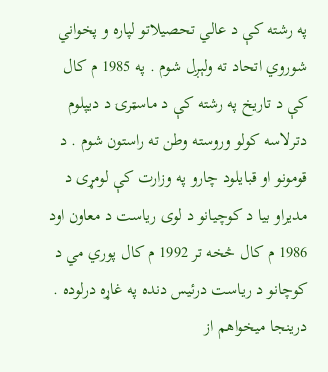په رشته کې د عالي تحصيلاتو لپاره و پخواني شوروي اتحاد ته ولېږل شوم . په 1985 م کال کې د تاريخ په رشته کې د ماسټرۍ د ديپلوم دترلاسه کولو وروسته وطن ته راستون شوم . د قومونو او قبايلود چارو په وزارت کې لومړی د مديراو بيا د کوچيانو د لوی رياست د معاون اود 1986 م کال څخه تر 1992 م کال پوري مي د کوچانو د رياست درئيس دنده په غاړه درلوده .
درینجا میخواهم از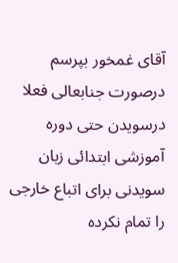آقای غمخور بپرسم درصورت جنابعالی فعلا درسویدن حتی دوره آموزشی ابتدائی زبان سویدنی برای اتباع خارجی را تمام نکرده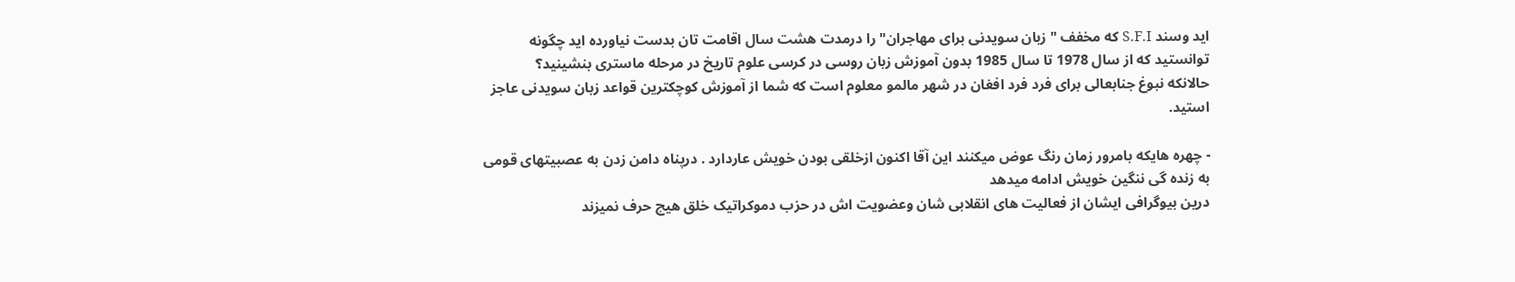اید وسند S.F.I که مخفف " زبان سویدنی برای مهاجران" را درمدت هشت سال اقامت تان بدست نیاورده اید چگونه توانستید که از سال 1978 تا سال 1985 بدون آموزش زبان روسی در کرسی علوم تاریخ در مرحله ماستری بنشینید؟
حالانکه نبوغ جنابعالی برای فرد فرد افغان در شهر مالمو معلوم است که شما از آموزش کوچکترین قواعد زبان سویدنی عاجز استید.

- چهره هایکه بامرور زمان رنگ عوض میکنند این آقا اکنون ازخلقی بودن خویش عاردارد . درپناه دامن زدن به عصبیتهای قومی به زنده گی ننگین خویش ادامه میدهد
درین بیوگرافی ایشان از فعالیت های انقلابی شان وعضویت اش در حزب دموکراتیک خلق هیچ حرف نمیزند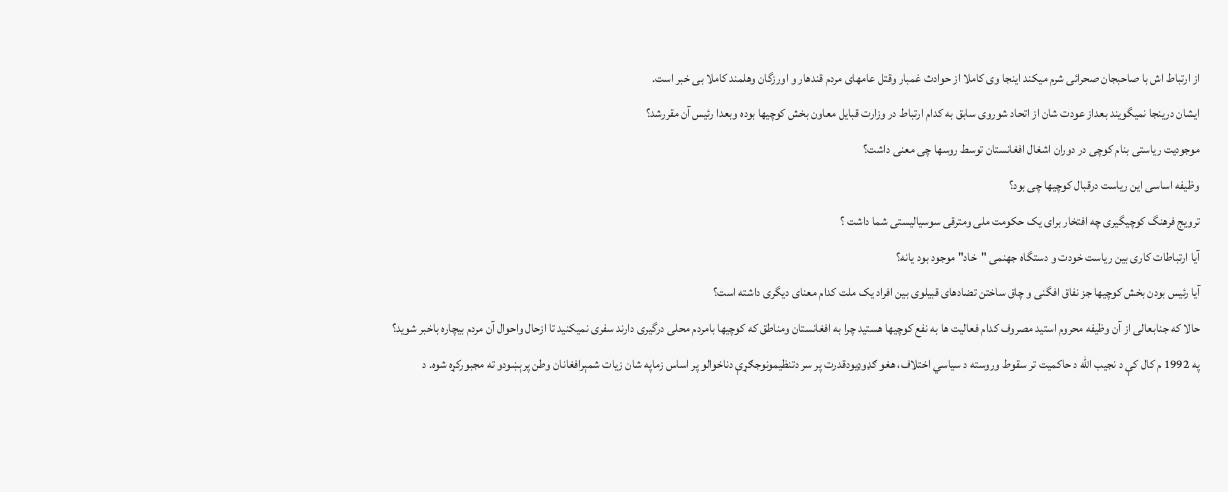از ارتباط اش با صاحبجان صحرائی شرم میکند اینجا وی کاملا از حوادث غمبار وقتل عامهای مردم قندهار و اورزگان وهلمند کاملا بی خبر است.
ایشان درینجا نمیگویند بعداز عودت شان از اتحاد شوروی سابق به کدام ارتباط در وزارت قبایل معاون بخش کوچیها بوده وبعدا رئیس آن مقررشد؟
موجودیت ریاستی بنام کوچی در دوران اشغال افغانستان توسط روسها چی معنی داشت؟
وظیفه اساسی این ریاست درقبال کوچیها چی بود؟
ترویج فرهنگ کوچیگیری چه افتخار برای یک حکومت ملی ومترقی سوسیالیستی شما داشت ؟
آیا ارتباطات کاری بین ریاست خودت و دستگاه جهنمی "خاد" موجود بود یانه؟
آیا رئیس بودن بخش کوچیها جز نفاق افگنی و چاق ساختن تضادهای قبیلوی بین افراد یک ملت کدام معنای دیگری داشته است؟
حالا که جنابعالی از آن وظیفه محروم استید مصروف کدام فعالیت ها به نفع کوچیها هستید چرا به افغانستان ومناطق که کوچیها بامردم محلی درگیری دارند سفری نمیکنید تا ازحال واحوال آن مردم بیچاره باخبر شوید؟
په 1992 م کال کې د نجيب الله د حاکميت تر سقوط وروسته د سياسي اختلاف، هغو ګډوډيودقدرت پر سر دتنظيمونوجګړې دناخوالو پر اساس زماپه شان زيات شمېرافغانان وطن پرېښودو ته مجبورکړه شوه. د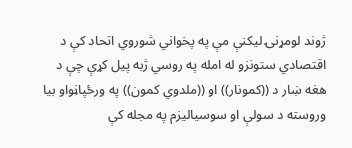ژوند لومړنۍ ليکنې مې په پخواني شوروي اتحاد کې د اقتصادي ستونزو له امله په روسي ژبه پيل کړې چې د هغه ښار د ((کمونار)) او ((ملدوي کمون)) په ورځپاڼواو بيا وروسته د سولې او سوسياليزم په مجله کې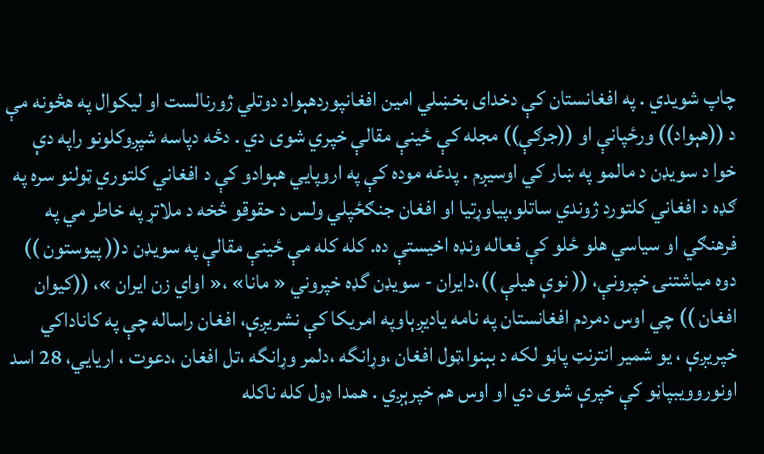چاپ شويدي . په افغانستان کې دخدای بخښلي امين افغانپوردهېواد دوتلي ژورنالست او ليکوال په هڅونه مې د ((هېواد)) ورځپانې او ((جرګې)) مجله کې ځينې مقالې خپري شوی دي . دڅه دپاسه شپږوکلونو راپه دې خوا د سويډن د مالمو په ښار کي اوسيږم . پدغه موده کې په اروپايي هېوادو کې د افغاني کلتوري ټولنو سره په ګډه د افغاني کلتورد ژوندي ساتلو،پياوړتيا او افغان جنګځپلي ولس د حقوقو څخه د ملاتړ په خاطر مي په فرهنګي او سياسي هلو ځلو کې فعاله ونډه اخيستې ده. کله کله مې ځينې مقالې په سويډن د(( پيوستون )) دوه مياشتنۍ خپرونې، (( نوې هيلې ))،دايران - سويډن گډه خپروني « مانا» ،« اواي زن ايران »، ((کيوان افغان )) چي اوس دمردم افغانستان په نامه ياديږېاوپه امريکا کې نشريږې، افغان راساله چې په کاناداکي خپريږې ، يو شمير انترنټ پاڼو لکه د بېنوا،ټول افغان ،وړانگه ،دلمر وړانگه ،تل افغان ،دعوت ، اريايي، 28 اسد اونوروويبپاڼو کې خپرې شوی دي او اوس هم خپرېږي . همدا ډول کله ناکله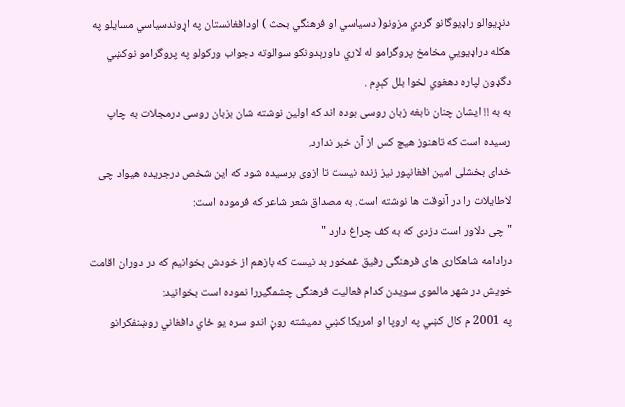دنړيوالو راډيوگانو گردي مزونو( دسياسي او فرهنگي بحث ) اودافغانستان په اړوندسياسي مسايلو په هکله دراډيويي مخامخ پروگرامو له لاري داورېدونکو سوالوته دجواب ورکولو په پروگرامو نوکښي دگډون لپاره دهغوي لخوا بلل کېږم .
به به !! ایشان چنان نابغه زبان روسی بوده اند که اولین نوشته شان بزبان روسی درمجلات به چاپ رسیده است که تاهنوز هیچ کس از آن خبر ندارد.
خدای بخشلی امین افغانپور نیز زنده نیست تا ازوی برسیده شود که این شخص درجریده هیواد چی لاطایلات را در آنوقت ها نوشته است. به مصداق شعر شاعر که فرموده است:
"چی دلاور است دزدی که به کف چراغ دارد "
درادامه شاهکاری های فرهنگی رفیق غمخور بد نیست که بازهم از خودش بخوانیم که در دوران اقامت خویش در شهر مالموی سویدن کدام فعالیت فرهنگی چشمگیررا نموده است بخوانید:
په 2001 م کال کښي په اروپا او امريکا کښي دميشته روڼ اندو سره يو ځاي دافغاني روښنفکرانو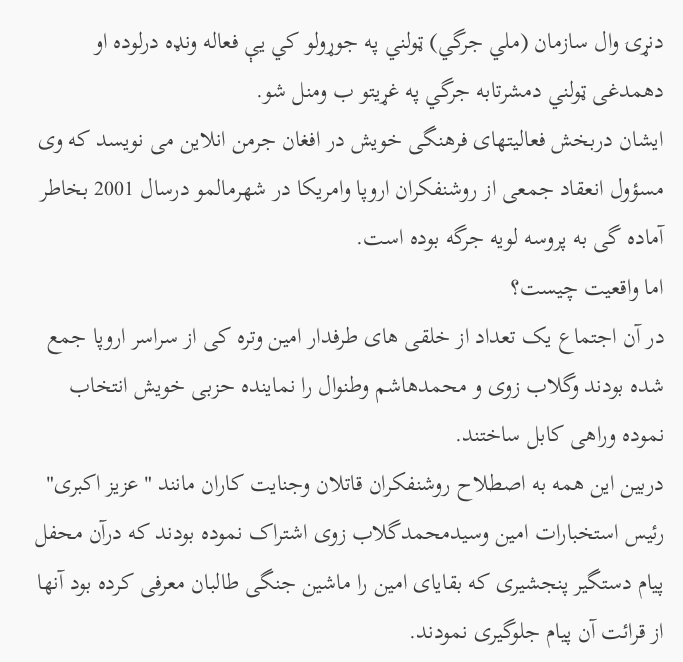دنړۍ وال سازمان (ملي جرگي) ټولني په جوړولو کي يې فعاله ونډه درلوده او دهمدغی ټولني دمشرتابه جرگي په غړيتو ب ومنل شو.
ایشان دربخش فعالیتهای فرهنگی خویش در افغان جرمن انلاین می نویسد که وی مسؤول انعقاد جمعی از روشنفکران اروپا وامریکا در شهرمالمو درسال 2001 بخاطر آماده گی به پروسه لویه جرگه بوده است.
اما واقعیت چیست؟
در آن اجتماع یک تعداد از خلقی های طرفدار امین وتره کی از سراسر اروپا جمع شده بودند وگلاب زوی و محمدهاشم وطنوال را نماینده حزبی خویش انتخاب نموده وراهی کابل ساختند.
دربین این همه به اصطلاح روشنفکران قاتلان وجنایت کاران مانند "عزیز اکبری" رئیس استخبارات امین وسیدمحمدگلاب زوی اشتراک نموده بودند که درآن محفل پیام دستگیر پنجشیری که بقایای امین را ماشین جنگی طالبان معرفی کرده بود آنها از قرائت آن پیام جلوگیری نمودند.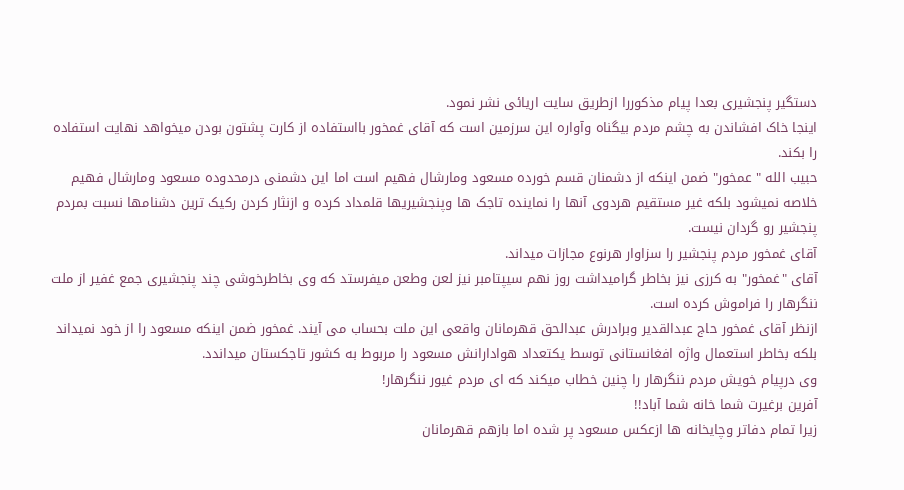دستگیر پنجشیری بعدا پیام مذکوررا ازطریق سایت اریائی نشر نمود.
اینجا خاک افشاندن به چشم مردم بیگناه وآواره این سرزمین است که آقای غمخور بااستفاده از کارت پشتون بودن میخواهد نهایت استفاده را بکند.
حبیب الله " عمخور" ضمن اینکه از دشمنان قسم خورده مسعود ومارشال فهیم است اما این دشمنی درمحدوده مسعود ومارشال فهیم خلاصه نمیشود بلکه غیر مستقیم هردوی آنها را نماینده تاجک ها وپنجشیریها قلمداد کرده و ازنثار کردن رکیک ترین دشنامها نسبت بمردم پنجشیر رو گردان نیست.
آقای غمخور مردم پنجشیر را سزاوار هرنوع مجازات میداند.
آقای "غمخور" به کرزی نیز بخاطر گرامیداشت روز نهم سیپتامبر نیز لعن وطعن میفرستد که وی بخاطرخوشی چند پنجشیری جمع غفیر از ملت ننگرهار را فراموش کرده است.
ازنظر آقای غمخور حاج عبدالقدیر وبرادرش عبدالحق قهرمانان واقعی این ملت بحساب می آیند. غمخور ضمن اینکه مسعود را از خود نمیداند بلکه بخاطر استعمال واژه افغانستانی توسط یکتعداد هوادارانش مسعود را مربوط به کشور تاجکستان میداندد.
وی درپیام خویش مردم ننگرهار را چنین خطاب میکند که ای مردم غیور ننگرهار!
آفرین برغیرت شما خانه شما آباد!!
زیرا تمام دفاتر وچایخانه ها ازعکس مسعود پر شده اما بازهم قهرمانان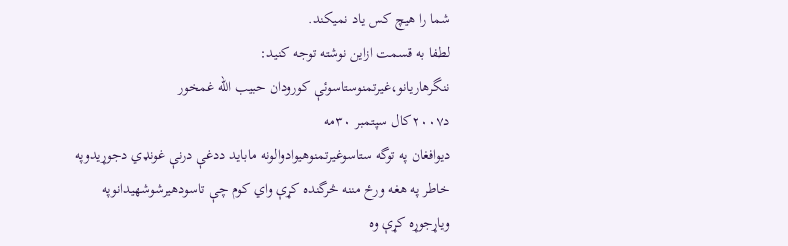شما را هیچ کس یاد نمیکند.
لطفا به قسمت ازاین نوشته توجه کنید:
ننگرهاريانو،غيرتمنوستاسوئې کورودان حبيب الله غمخور
د۲۰۰۷کال سپتمبر ۳۰مه
ديوافغان په توگه ستاسوغيرتمنوهيوادوالونه مابايد ددغې درنې غونډي دجوړيدوپه خاطر په هغه ورځ مننه څرگنده کړې واي کوم چې تاسودهيرشوشهيدانوپه وياړجوړه کړې وه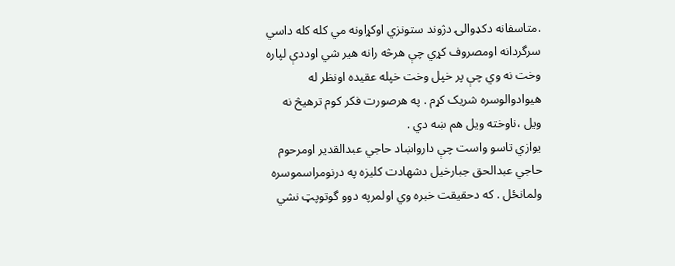.متاسفانه دکډوالۍ دژوند ستونزي اوکړاونه مي کله کله داسي سرگردانه اومصروف کړي چې هرڅه رانه هير شي اوددې لپاره وخت نه وي چې پر خپل وخت خپله عقيده اونظر له هيوادوالوسره شريک کړم . په هرصورت فکر کوم ترهيڅ نه ويل ،ناوخته ويل هم ښه دي .
يوازي تاسو واست چې دارواښاد حاجي عبدالقدير اومرحوم حاجي عبدالحق جبارخيل دشهادت کليزه په درنومراسموسره ولمانځل . که دحقيقت خبره وي اولمرپه دوو گوتوپټ نشي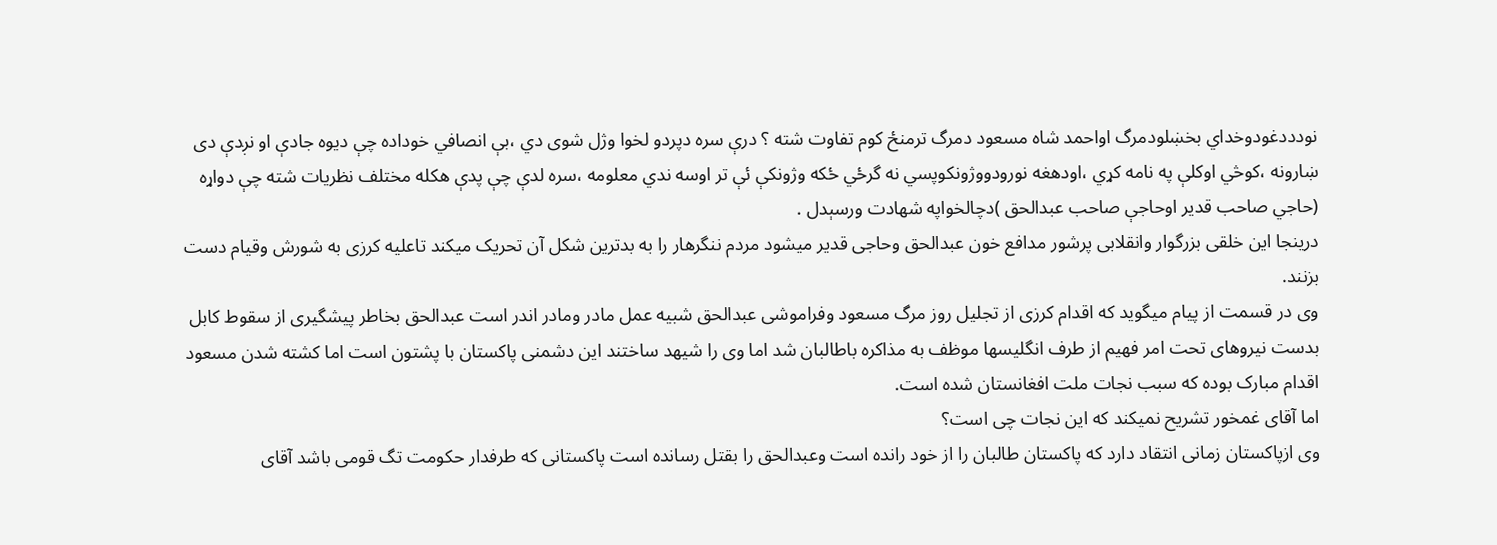نودددغودوخداي بخښلودمرگ اواحمد شاه مسعود دمرگ ترمنځ کوم تفاوت شته ؟ درې سره دپردو لخوا وژل شوی دي ،بې انصافي خوداده چې ديوه جادې او نږدې دی ښارونه ،کوڅي اوکلې په نامه کړي ،اودهغه نورودووژونکوپسي نه گرځي ځکه وژونکې ئې تر اوسه ندي معلومه ،سره لدې چې پدې هکله مختلف نظريات شته چې دواړه (حاجي صاحب قدير اوحاجې صاحب عبدالحق )دچالخواپه شهادت ورسېدل .
درینجا این خلقی بزرگوار وانقلابی پرشور مدافع خون عبدالحق وحاجی قدیر میشود مردم ننگرهار را به بدترین شکل آن تحریک میکند تاعلیه کرزی به شورش وقیام دست بزنند.
وی در قسمت از پیام میگوید که اقدام کرزی از تجلیل روز مرگ مسعود وفراموشی عبدالحق شبیه عمل مادر ومادر اندر است عبدالحق بخاطر پیشگیری از سقوط کابل بدست نیروهای تحت امر فهیم از طرف انگلیسها موظف به مذاکره باطالبان شد اما وی را شیهد ساختند این دشمنی پاکستان با پشتون است اما کشته شدن مسعود اقدام مبارک بوده که سبب نجات ملت افغانستان شده است.
اما آقای غمخور تشریح نمیکند که این نجات چی است؟
وی ازپاکستان زمانی انتقاد دارد که پاکستان طالبان را از خود رانده است وعبدالحق را بقتل رسانده است پاکستانی که طرفدار حکومت تگ قومی باشد آقای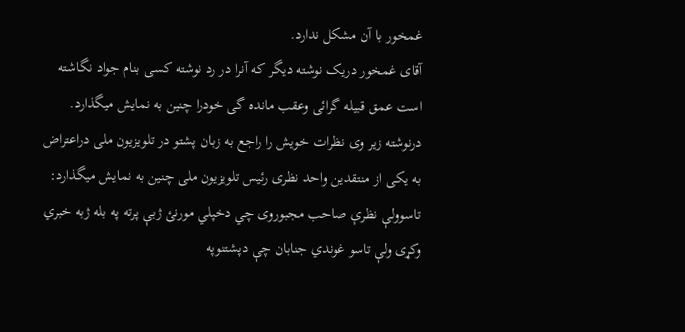غمخور با آن مشکل ندارد.
آقای غمخور دریک نوشته دیگر که آنرا در رد نوشته کسی بنام جواد نگاشته است عمق قبیله گرائی وعقب مانده گی خودرا چنین به نمایش میگذارد.
درنوشته زیر وی نظرات خویش را راجع به زبان پشتو در تلویزیون ملی دراعتراض به یکی از منتقدین واحد نظری رئیس تلویزیون ملی چنین به نمایش میگذارد:
تاسوولې نظرې صاحب مجبوروی چي دخپلي مورنئ ژبې پرته په بله ژبه خبري وکړی ولې تاسو غوندي جنابان چې دپشتنوپه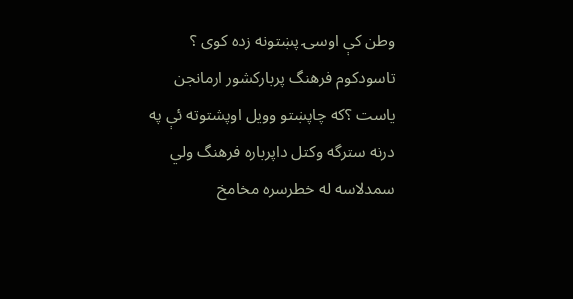وطن کې اوسۍ پښتونه زده کوی ؟ تاسودکوم فرهنگ پربارکشور ارمانجن ياست ؟که چاپښتو وويل اوپشتوته ئې په درنه سترگه وکتل داپرباره فرهنگ ولي سمدلاسه له خطرسره مخامخ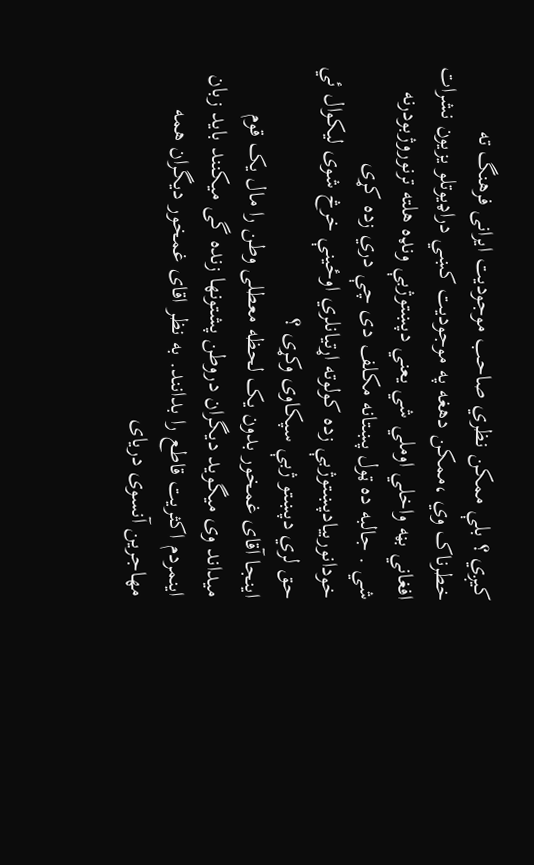کيږي ؟ بلې ممکن نظري صاحب موجوديت ايرانی فرهنگ ته خطرناک وي ،ممکن دهغه په موجوديت کښي دراډيوتلو يزيون نشرات افغاني بڼه واخلي اوملي شي يعني دپښتوژبې ونډه هلته ترنوروژبودرنه شي . جالبه ده ټول پښتانه مکلف دی چې دري زده کړی خودانوربيادپښتوژبې زده کولوته اړتيانلري اوځينې خرڅ شوی ليکوال ئي حق لري دپښتو ژبې سپکاوی وکړی ؟
اینجا آقای غمخور بدون یک لحظه معطلی وطن را مال یک قوم میداند وی میگوید دیگران دروطن پشتونها زنده گی میکنند باید زبان اینمردم اکثریت قاطع را بدانند. به نظر اقای غمخور دیگران همه مهاجرین آنسوی دریای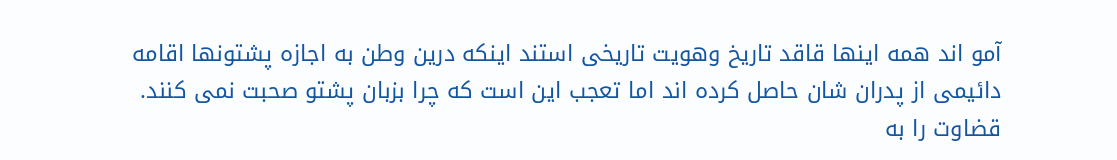آمو اند همه اینها قاقد تاریخ وهویت تاریخی استند اینکه درین وطن به اجازه پشتونها اقامه دائیمی از پدران شان حاصل کرده اند اما تعجب این است که چرا بزبان پشتو صحبت نمی کنند.
قضاوت را به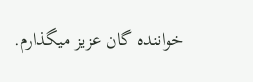خواننده گان عزیز میگذارم.